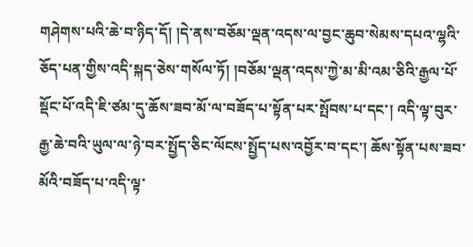གཤེགས་པའི་ཆེ་བ་ཉིད་དོ། །དེ་ནས་བཅོམ་ལྡན་འདས་ལ་བྱང་ཆུབ་སེམས་དཔའ་ལྷའི་ཅོད་པན་གྱིས་འདི་སྐད་ཅེས་གསོལ་ཏོ། །བཅོམ་ལྡན་འདས་ཀྱེ་མ་མི་འམ་ཅིའི་རྒྱལ་པོ་སྡོང་པོ་འདི་ཇི་ཙམ་དུ་ཆོས་ཟབ་མོ་ལ་བཟོད་པ་སྟོན་པར་སྤོབས་པ་དང་། འདི་ལྟ་བུར་རྒྱ་ཆེ་བའི་ཡུལ་ལ་ཉེ་བར་སྤྱོད་ཅིང་ལོངས་སྤྱོད་པས་འབྱོར་བ་དང་། ཆོས་སྟོན་པས་ཟབ་མོའི་བཟོད་པ་འདི་ལྟ་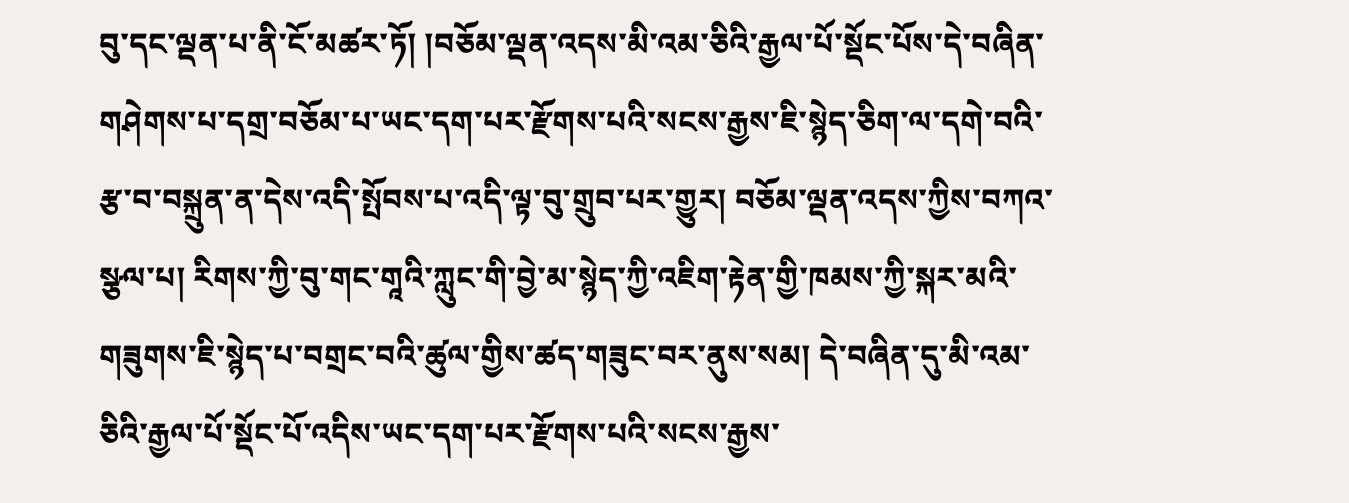བུ་དང་ལྡན་པ་ནི་ངོ་མཚར་ཏོ། །བཅོམ་ལྡན་འདས་མི་འམ་ཅིའི་རྒྱལ་པོ་སྡོང་པོས་དེ་བཞིན་གཤེགས་པ་དགྲ་བཅོམ་པ་ཡང་དག་པར་རྫོགས་པའི་སངས་རྒྱས་ཇི་སྙེད་ཅིག་ལ་དགེ་བའི་རྩ་བ་བསྐྲུན་ན་དེས་འདི་སྤོབས་པ་འདི་ལྟ་བུ་གྲུབ་པར་གྱུར། བཅོམ་ལྡན་འདས་ཀྱིས་བཀའ་སྩལ་པ། རིགས་ཀྱི་བུ་གང་གཱའི་ཀླུང་གི་བྱེ་མ་སྙེད་ཀྱི་འཇིག་རྟེན་གྱི་ཁམས་ཀྱི་སྐར་མའི་གཟུགས་ཇི་སྙེད་པ་བགྲང་བའི་ཚུལ་གྱིས་ཚད་གཟུང་བར་ནུས་སམ། དེ་བཞིན་དུ་མི་འམ་ཅིའི་རྒྱལ་པོ་སྡོང་པོ་འདིས་ཡང་དག་པར་རྫོགས་པའི་སངས་རྒྱས་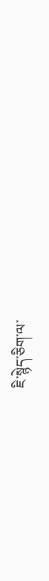ཇི་སྙེད་ཅིག་ལ་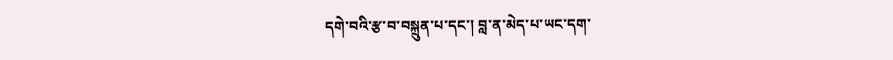དགེ་བའི་རྩ་བ་བསྐྲུན་པ་དང་། བླ་ན་མེད་པ་ཡང་དག་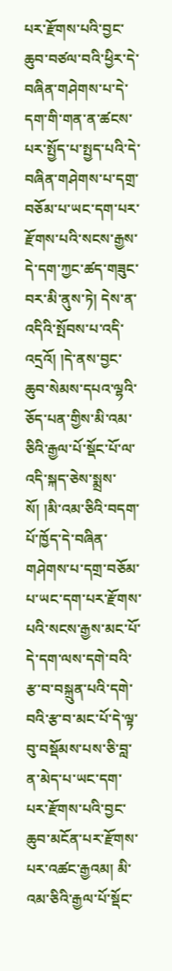པར་རྫོགས་པའི་བྱང་ཆུབ་བཙལ་བའི་ཕྱིར་དེ་བཞིན་གཤེགས་པ་དེ་དག་གི་གན་ན་ཚངས་པར་སྤྱོད་པ་སྤྱད་པའི་དེ་བཞིན་གཤེགས་པ་དགྲ་བཅོམ་པ་ཡང་དག་པར་རྫོགས་པའི་སངས་རྒྱས་དེ་དག་ཀྱང་ཚད་གཟུང་བར་མི་ནུས་ཏེ། དེས་ན་འདིའི་སྤོབས་པ་འདི་འདྲའོ། །དེ་ནས་བྱང་ཆུབ་སེམས་དཔའ་ལྷའི་ཅོད་པན་གྱིས་མི་འམ་ཅིའི་རྒྱལ་པོ་སྡོང་པོ་ལ་འདི་སྐད་ཅེས་སྨྲས་སོ། །མི་འམ་ཅིའི་བདག་པོ་ཁྱོད་དེ་བཞིན་གཤེགས་པ་དགྲ་བཅོམ་པ་ཡང་དག་པར་རྫོགས་པའི་སངས་རྒྱས་མང་པོ་དེ་དག་ལས་དགེ་བའི་རྩ་བ་བསྐྲུན་པའི་དགེ་བའི་རྩ་བ་མང་པོ་དེ་ལྟ་བུ་བསྡོམས་པས་ཅི་བླ་ན་མེད་པ་ཡང་དག་པར་རྫོགས་པའི་བྱང་ཆུབ་མངོན་པར་རྫོགས་པར་འཚང་རྒྱའམ། མི་འམ་ཅིའི་རྒྱལ་པོ་སྡོང་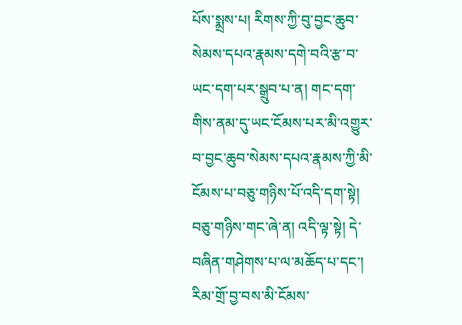པོས་སྨྲས་པ། རིགས་ཀྱི་བུ་བྱང་ཆུབ་སེམས་དཔའ་རྣམས་དགེ་བའི་རྩ་བ་ཡང་དག་པར་སྒྲུབ་པ་ན། གང་དག་གིས་ནམ་དུ་ཡང་ངོམས་པར་མི་འགྱུར་བ་བྱང་ཆུབ་སེམས་དཔའ་རྣམས་ཀྱི་མི་ངོམས་པ་བཅུ་གཉིས་པོ་འདི་དག་སྟེ། བཅུ་གཉིས་གང་ཞེ་ན། འདི་ལྟ་སྟེ། དེ་བཞིན་གཤེགས་པ་ལ་མཆོད་པ་དང་། རིམ་གྲོ་བྱ་བས་མི་ངོམས་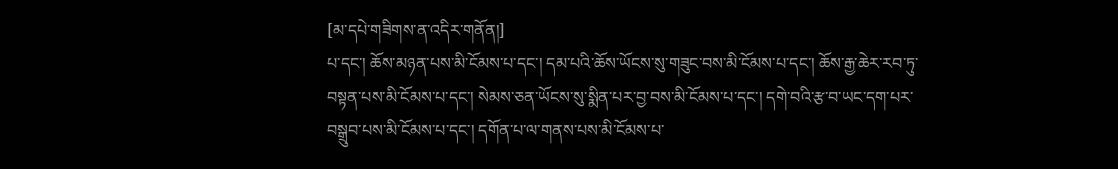[མ་དཔེ་གཟིགས་ན་འདིར་གནོན།]
པ་དང་། ཆོས་མཉན་པས་མི་ངོམས་པ་དང་། དམ་པའི་ཆོས་ཡོངས་སུ་གཟུང་བས་མི་ངོམས་པ་དང་། ཆོས་རྒྱ་ཆེར་རབ་ཏུ་བསྟན་པས་མི་ངོམས་པ་དང་། སེམས་ཅན་ཡོངས་སུ་སྨིན་པར་བྱ་བས་མི་ངོམས་པ་དང་། དགེ་བའི་རྩ་བ་ཡང་དག་པར་བསྒྲུབ་པས་མི་ངོམས་པ་དང་། དགོན་པ་ལ་གནས་པས་མི་ངོམས་པ་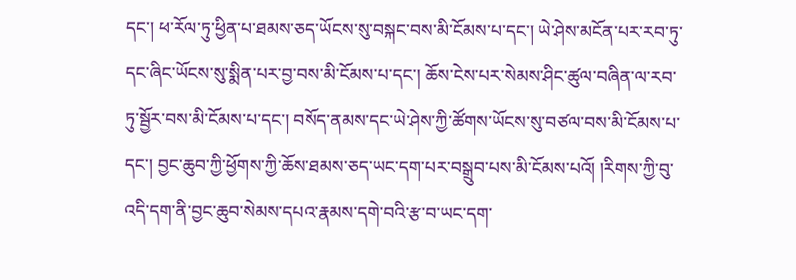དང་། ཕ་རོལ་ཏུ་ཕྱིན་པ་ཐམས་ཅད་ཡོངས་སུ་བསྐང་བས་མི་ངོམས་པ་དང་། ཡེ་ཤེས་མངོན་པར་རབ་ཏུ་དང་ཞིང་ཡོངས་སུ་སྨིན་པར་བྱ་བས་མི་ངོམས་པ་དང་། ཆོས་ངེས་པར་སེམས་ཤིང་ཚུལ་བཞིན་ལ་རབ་ཏུ་སྦྱོར་བས་མི་ངོམས་པ་དང་། བསོད་ནམས་དང་ཡེ་ཤེས་ཀྱི་ཚོགས་ཡོངས་སུ་བཙལ་བས་མི་ངོམས་པ་དང་། བྱང་ཆུབ་ཀྱི་ཕྱོགས་ཀྱི་ཆོས་ཐམས་ཅད་ཡང་དག་པར་བསྒྲུབ་པས་མི་ངོམས་པའོ། །རིགས་ཀྱི་བུ་འདི་དག་ནི་བྱང་ཆུབ་སེམས་དཔའ་རྣམས་དགེ་བའི་རྩ་བ་ཡང་དག་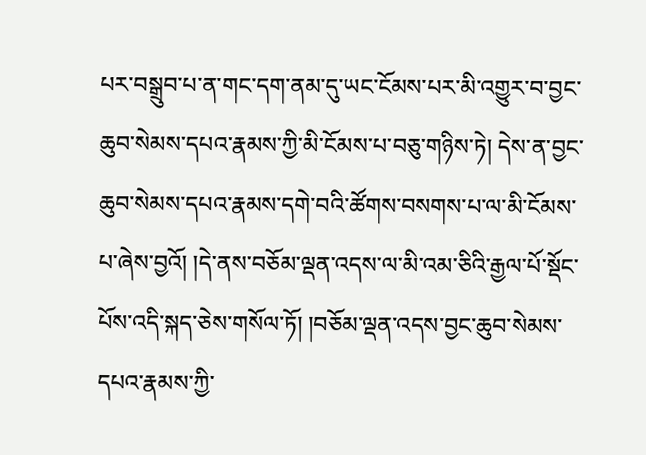པར་བསྒྲུབ་པ་ན་གང་དག་ནམ་དུ་ཡང་ངོམས་པར་མི་འགྱུར་བ་བྱང་ཆུབ་སེམས་དཔའ་རྣམས་ཀྱི་མི་ངོམས་པ་བཅུ་གཉིས་ཏེ། དེས་ན་བྱང་ཆུབ་སེམས་དཔའ་རྣམས་དགེ་བའི་ཚོགས་བསགས་པ་ལ་མི་ངོམས་པ་ཞེས་བྱའོ། །དེ་ནས་བཅོམ་ལྡན་འདས་ལ་མི་འམ་ཅིའི་རྒྱལ་པོ་སྡོང་པོས་འདི་སྐད་ཅེས་གསོལ་ཏོ། །བཅོམ་ལྡན་འདས་བྱང་ཆུབ་སེམས་དཔའ་རྣམས་ཀྱི་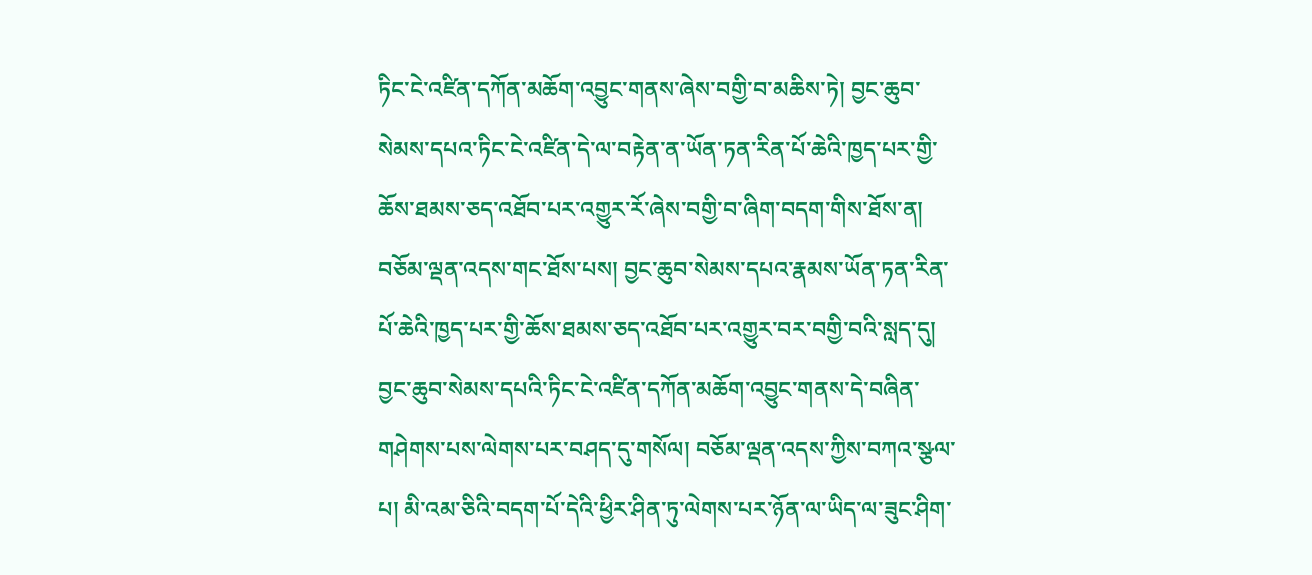ཏིང་ངེ་འཛིན་དཀོན་མཆོག་འབྱུང་གནས་ཞེས་བགྱི་བ་མཆིས་ཏེ། བྱང་ཆུབ་སེམས་དཔའ་ཏིང་ངེ་འཛིན་དེ་ལ་བརྟེན་ན་ཡོན་ཏན་རིན་པོ་ཆེའི་ཁྱད་པར་གྱི་ཆོས་ཐམས་ཅད་འཐོབ་པར་འགྱུར་རོ་ཞེས་བགྱི་བ་ཞིག་བདག་གིས་ཐོས་ན། བཅོམ་ལྡན་འདས་གང་ཐོས་པས། བྱང་ཆུབ་སེམས་དཔའ་རྣམས་ཡོན་ཏན་རིན་པོ་ཆེའི་ཁྱད་པར་གྱི་ཆོས་ཐམས་ཅད་འཐོབ་པར་འགྱུར་བར་བགྱི་བའི་སླད་དུ། བྱང་ཆུབ་སེམས་དཔའི་ཏིང་ངེ་འཛིན་དཀོན་མཆོག་འབྱུང་གནས་དེ་བཞིན་གཤེགས་པས་ལེགས་པར་བཤད་དུ་གསོལ། བཅོམ་ལྡན་འདས་ཀྱིས་བཀའ་སྩལ་པ། མི་འམ་ཅིའི་བདག་པོ་དེའི་ཕྱིར་ཤིན་ཏུ་ལེགས་པར་ཉོན་ལ་ཡིད་ལ་ཟུང་ཤིག་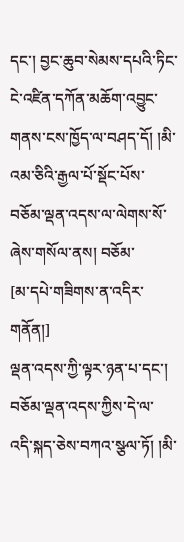དང་། བྱང་ཆུབ་སེམས་དཔའི་ཏིང་ངེ་འཛིན་དཀོན་མཆོག་འབྱུང་གནས་ངས་ཁྱོད་ལ་བཤད་དོ། །མི་འམ་ཅིའི་རྒྱལ་པོ་སྡོང་པོས་བཅོམ་ལྡན་འདས་ལ་ལེགས་སོ་ཞེས་གསོལ་ནས། བཅོམ་
[མ་དཔེ་གཟིགས་ན་འདིར་གནོན།]
ལྡན་འདས་ཀྱི་ལྟར་ཉན་པ་དང་། བཅོམ་ལྡན་འདས་ཀྱིས་དེ་ལ་འདི་སྐད་ཅེས་བཀའ་སྩལ་ཏོ། །མི་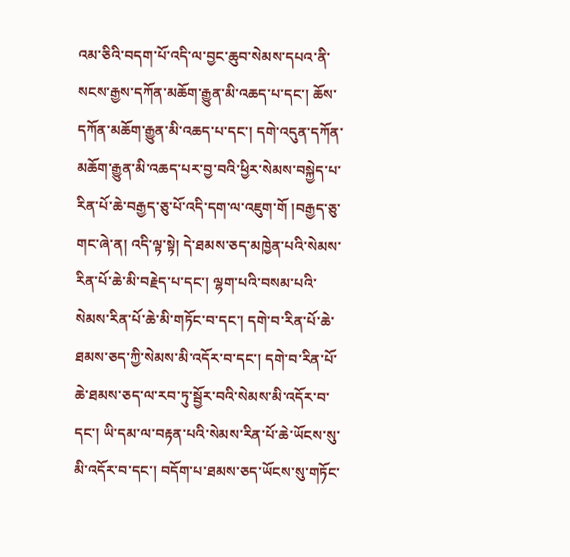འམ་ཅིའི་བདག་པོ་འདི་ལ་བྱང་ཆུབ་སེམས་དཔའ་ནི་སངས་རྒྱས་དཀོན་མཆོག་རྒྱུན་མི་འཆད་པ་དང་། ཆོས་དཀོན་མཆོག་རྒྱུན་མི་འཆད་པ་དང་། དགེ་འདུན་དཀོན་མཆོག་རྒྱུན་མི་འཆད་པར་བྱ་བའི་ཕྱིར་སེམས་བསྐྱེད་པ་རིན་པོ་ཆེ་བརྒྱད་ཅུ་པོ་འདི་དག་ལ་འཇུག་གོ །བརྒྱད་ཅུ་གང་ཞེ་ན། འདི་ལྟ་སྟེ། དེ་ཐམས་ཅད་མཁྱེན་པའི་སེམས་རིན་པོ་ཆེ་མི་བརྗེད་པ་དང་། ལྷག་པའི་བསམ་པའི་སེམས་རིན་པོ་ཆེ་མི་གཏོང་བ་དང་། དགེ་བ་རིན་པོ་ཆེ་ཐམས་ཅད་ཀྱི་སེམས་མི་འདོར་བ་དང་། དགེ་བ་རིན་པོ་ཆེ་ཐམས་ཅད་ལ་རབ་ཏུ་སྦྱོར་བའི་སེམས་མི་འདོར་བ་དང་། ཡི་དམ་ལ་བརྟན་པའི་སེམས་རིན་པོ་ཆེ་ཡོངས་སུ་མི་འདོར་བ་དང་། བདོག་པ་ཐམས་ཅད་ཡོངས་སུ་གཏོང་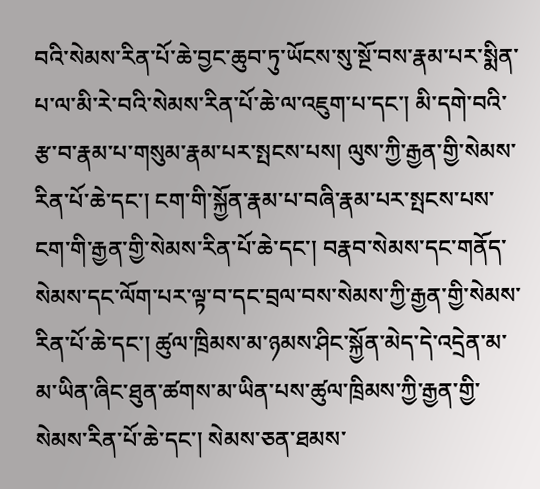བའི་སེམས་རིན་པོ་ཆེ་བྱང་ཆུབ་ཏུ་ཡོངས་སུ་སྔོ་བས་རྣམ་པར་སྨིན་པ་ལ་མི་རེ་བའི་སེམས་རིན་པོ་ཆེ་ལ་འཇུག་པ་དང་། མི་དགེ་བའི་རྩ་བ་རྣམ་པ་གསུམ་རྣམ་པར་སྤངས་པས། ལུས་ཀྱི་རྒྱན་གྱི་སེམས་རིན་པོ་ཆེ་དང་། ངག་གི་སྐྱོན་རྣམ་པ་བཞི་རྣམ་པར་སྤངས་པས་ངག་གི་རྒྱན་གྱི་སེམས་རིན་པོ་ཆེ་དང་། བརྣབ་སེམས་དང་གནོད་སེམས་དང་ལོག་པར་ལྟ་བ་དང་བྲལ་བས་སེམས་ཀྱི་རྒྱན་གྱི་སེམས་རིན་པོ་ཆེ་དང་། ཚུལ་ཁྲིམས་མ་ཉམས་ཤིང་སྐྱོན་མེད་དེ་འདྲེན་མ་མ་ཡིན་ཞིང་ཐུན་ཚགས་མ་ཡིན་པས་ཚུལ་ཁྲིམས་ཀྱི་རྒྱན་གྱི་སེམས་རིན་པོ་ཆེ་དང་། སེམས་ཅན་ཐམས་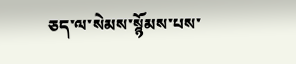ཅད་ལ་སེམས་སྙོམས་པས་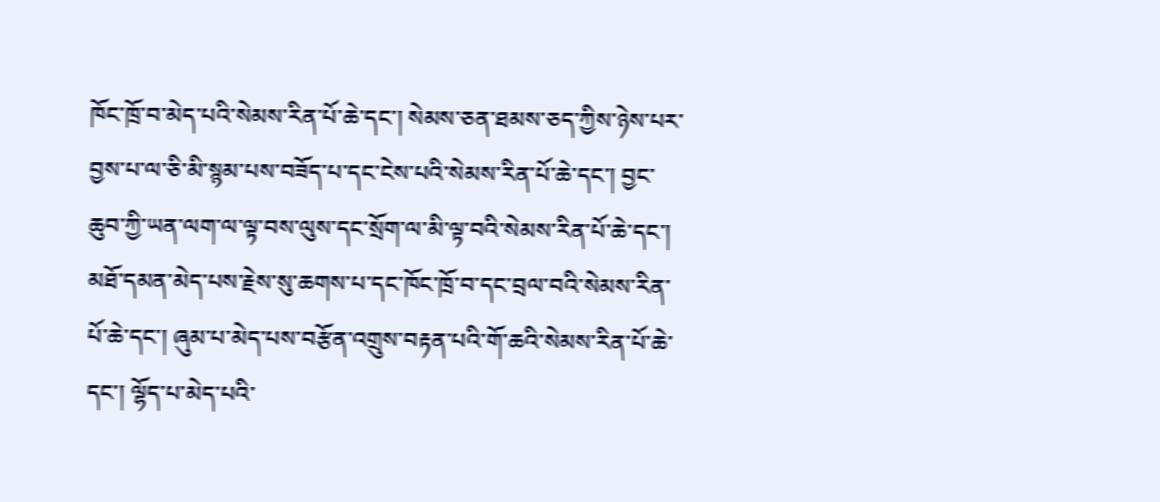ཁོང་ཁྲོ་བ་མེད་པའི་སེམས་རིན་པོ་ཆེ་དང་། སེམས་ཅན་ཐམས་ཅད་ཀྱིས་ཉེས་པར་བྱས་པ་ལ་ཅི་མི་སྙམ་པས་བཟོད་པ་དང་ངེས་པའི་སེམས་རིན་པོ་ཆེ་དང་། བྱང་ཆུབ་ཀྱི་ཡན་ལག་ལ་ལྟ་བས་ལུས་དང་སྲོག་ལ་མི་ལྟ་བའི་སེམས་རིན་པོ་ཆེ་དང་། མཐོ་དམན་མེད་པས་རྗེས་སུ་ཆགས་པ་དང་ཁོང་ཁྲོ་བ་དང་བྲལ་བའི་སེམས་རིན་པོ་ཆེ་དང་། ཞུམ་པ་མེད་པས་བརྩོན་འགྲུས་བརྟན་པའི་གོ་ཆའི་སེམས་རིན་པོ་ཆེ་དང་། ལྷོད་པ་མེད་པའི་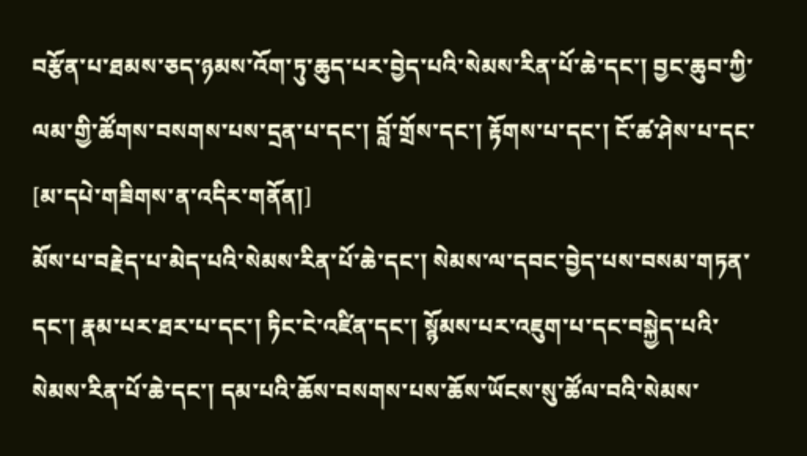བརྩོན་པ་ཐམས་ཅད་ཉམས་འོག་ཏུ་ཆུད་པར་བྱེད་པའི་སེམས་རིན་པོ་ཆེ་དང་། བྱང་ཆུབ་ཀྱི་ལམ་གྱི་ཚོགས་བསགས་པས་དྲན་པ་དང་། བློ་གྲོས་དང་། རྟོགས་པ་དང་། ངོ་ཚ་ཤེས་པ་དང་
[མ་དཔེ་གཟིགས་ན་འདིར་གནོན།]
མོས་པ་བརྗེད་པ་མེད་པའི་སེམས་རིན་པོ་ཆེ་དང་། སེམས་ལ་དབང་བྱེད་པས་བསམ་གཏན་དང་། རྣམ་པར་ཐར་པ་དང་། ཏིང་ངེ་འཛིན་དང་། སྙོམས་པར་འཇུག་པ་དང་བསྐྱེད་པའི་སེམས་རིན་པོ་ཆེ་དང་། དམ་པའི་ཆོས་བསགས་པས་ཆོས་ཡོངས་སུ་ཚོལ་བའི་སེམས་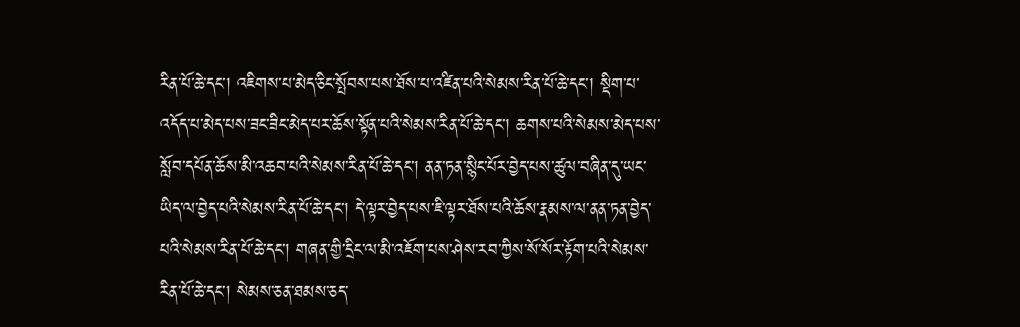རིན་པོ་ཆེ་དང་། འཇིགས་པ་མེད་ཅིང་སྤོབས་པས་ཐོས་པ་འཛིན་པའི་སེམས་རིན་པོ་ཆེ་དང་། སྡིག་པ་འདོད་པ་མེད་པས་ཟང་ཟིང་མེད་པར་ཆོས་སྟོན་པའི་སེམས་རིན་པོ་ཆེ་དང་། ཆགས་པའི་སེམས་མེད་པས་སློབ་དཔོན་ཆོས་མི་འཆབ་པའི་སེམས་རིན་པོ་ཆེ་དང་། ནན་ཏན་སྙིང་པོར་བྱེད་པས་ཚུལ་བཞིན་དུ་ཡང་ཡིད་ལ་བྱེད་པའི་སེམས་རིན་པོ་ཆེ་དང་། དེ་ལྟར་བྱེད་པས་ཇི་ལྟར་ཐོས་པའི་ཆོས་རྣམས་ལ་ནན་ཏན་བྱེད་པའི་སེམས་རིན་པོ་ཆེ་དང་། གཞན་གྱི་དྲིང་ལ་མི་འཇོག་པས་ཤེས་རབ་ཀྱིས་སོ་སོར་རྟོག་པའི་སེམས་རིན་པོ་ཆེ་དང་། སེམས་ཅན་ཐམས་ཅད་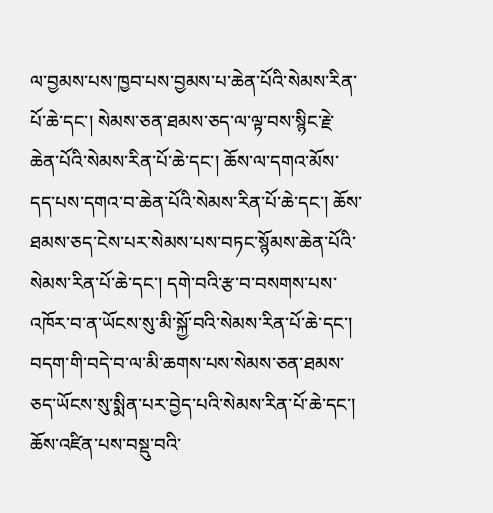ལ་བྱམས་པས་ཁྱབ་པས་བྱམས་པ་ཆེན་པོའི་སེམས་རིན་པོ་ཆེ་དང་། སེམས་ཅན་ཐམས་ཅད་ལ་ལྟ་བས་སྙིང་རྗེ་ཆེན་པོའི་སེམས་རིན་པོ་ཆེ་དང་། ཆོས་ལ་དགའ་མོས་དད་པས་དགའ་བ་ཆེན་པོའི་སེམས་རིན་པོ་ཆེ་དང་། ཆོས་ཐམས་ཅད་ངེས་པར་སེམས་པས་བཏང་སྙོམས་ཆེན་པོའི་སེམས་རིན་པོ་ཆེ་དང་། དགེ་བའི་རྩ་བ་བསགས་པས་འཁོར་བ་ན་ཡོངས་སུ་མི་སྐྱོ་བའི་སེམས་རིན་པོ་ཆེ་དང་། བདག་གི་བདེ་བ་ལ་མི་ཆགས་པས་སེམས་ཅན་ཐམས་ཅད་ཡོངས་སུ་སྨིན་པར་བྱེད་པའི་སེམས་རིན་པོ་ཆེ་དང་། ཆོས་འཛིན་པས་བསྡུ་བའི་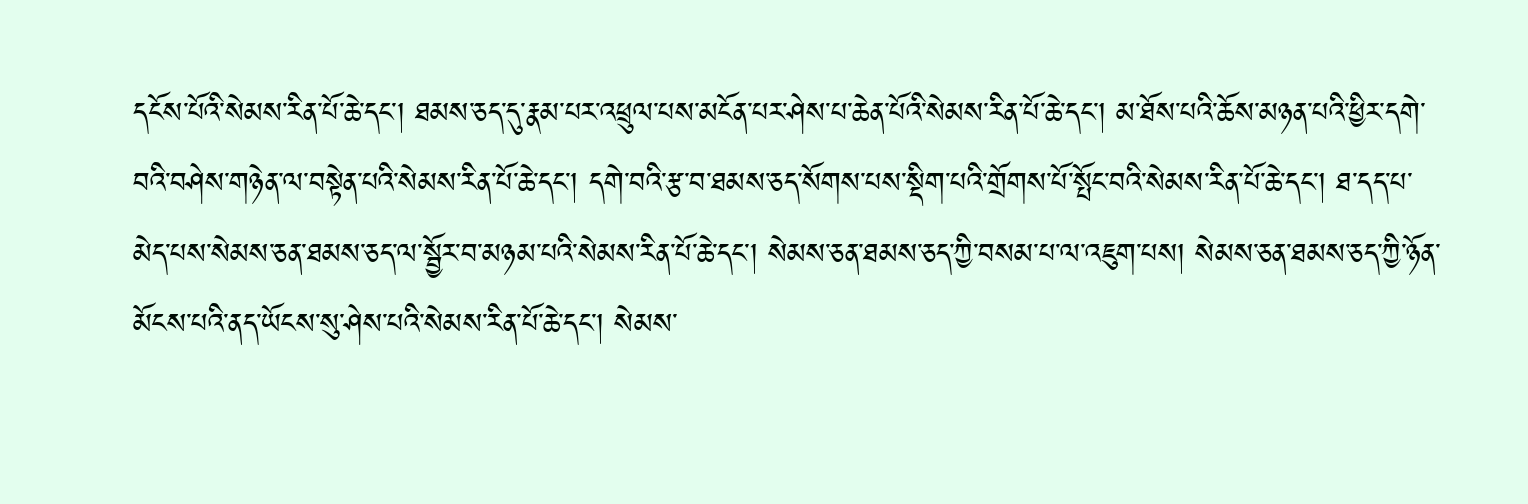དངོས་པོའི་སེམས་རིན་པོ་ཆེ་དང་། ཐམས་ཅད་དུ་རྣམ་པར་འཕྲུལ་པས་མངོན་པར་ཤེས་པ་ཆེན་པོའི་སེམས་རིན་པོ་ཆེ་དང་། མ་ཐོས་པའི་ཆོས་མཉན་པའི་ཕྱིར་དགེ་བའི་བཤེས་གཉེན་ལ་བསྟེན་པའི་སེམས་རིན་པོ་ཆེ་དང་། དགེ་བའི་རྩ་བ་ཐམས་ཅད་སོགས་པས་སྡིག་པའི་གྲོགས་པོ་སྤོང་བའི་སེམས་རིན་པོ་ཆེ་དང་། ཐ་དད་པ་མེད་པས་སེམས་ཅན་ཐམས་ཅད་ལ་སྦྱོར་བ་མཉམ་པའི་སེམས་རིན་པོ་ཆེ་དང་། སེམས་ཅན་ཐམས་ཅད་ཀྱི་བསམ་པ་ལ་འཇུག་པས། སེམས་ཅན་ཐམས་ཅད་ཀྱི་ཉོན་མོངས་པའི་ནད་ཡོངས་སུ་ཤེས་པའི་སེམས་རིན་པོ་ཆེ་དང་། སེམས་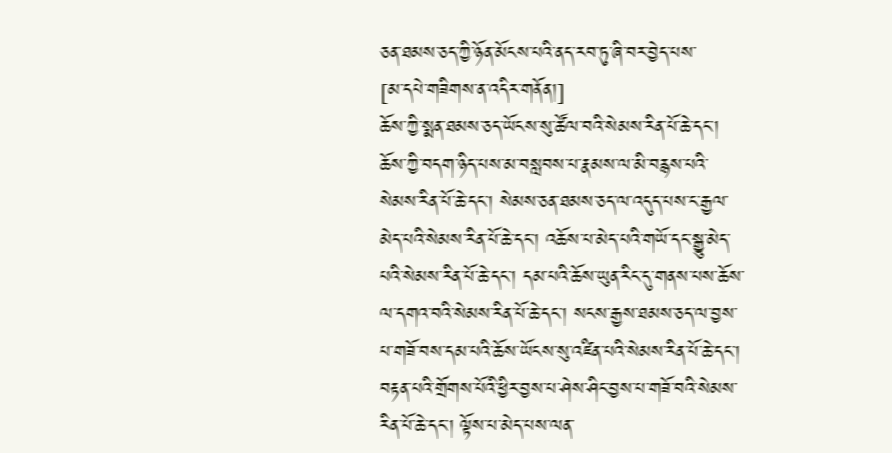ཅན་ཐམས་ཅད་ཀྱི་ཉོན་མོངས་པའི་ནད་རབ་ཏུ་ཞི་བར་བྱེད་པས་
[མ་དཔེ་གཟིགས་ན་འདིར་གནོན།]
ཆོས་ཀྱི་སྨན་ཐམས་ཅད་ཡོངས་སུ་ཚོལ་བའི་སེམས་རིན་པོ་ཆེ་དང་། ཆོས་ཀྱི་བདག་ཉིད་པས་མ་བསླབས་པ་རྣམས་ལ་མི་བརྙས་པའི་སེམས་རིན་པོ་ཆེ་དང་། སེམས་ཅན་ཐམས་ཅད་ལ་འདུད་པས་ང་རྒྱལ་མེད་པའི་སེམས་རིན་པོ་ཆེ་དང་། འཆོས་པ་མེད་པའི་གཡོ་དང་སྒྱུ་མེད་པའི་སེམས་རིན་པོ་ཆེ་དང་། དམ་པའི་ཆོས་ཡུན་རིང་དུ་གནས་པས་ཆོས་ལ་དགའ་བའི་སེམས་རིན་པོ་ཆེ་དང་། སངས་རྒྱས་ཐམས་ཅད་ལ་བྱས་པ་གཟོ་བས་དམ་པའི་ཆོས་ཡོངས་སུ་འཛིན་པའི་སེམས་རིན་པོ་ཆེ་དང་། བརྟན་པའི་གྲོགས་པོའི་ཕྱིར་བྱས་པ་ཤེས་ཤིང་བྱས་པ་གཟོ་བའི་སེམས་རིན་པོ་ཆེ་དང་། ལྟོས་པ་མེད་པས་ལན་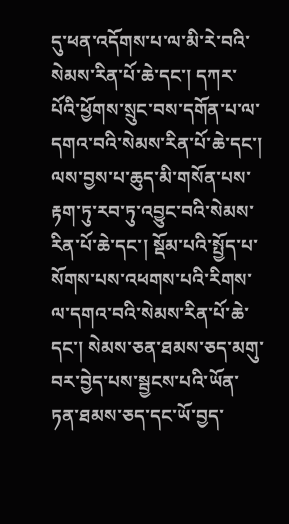དུ་ཕན་འདོགས་པ་ལ་མི་རེ་བའི་སེམས་རིན་པོ་ཆེ་དང་། དཀར་པོའི་ཕྱོགས་སྲུང་བས་དགོན་པ་ལ་དགའ་བའི་སེམས་རིན་པོ་ཆེ་དང་། ལས་བྱས་པ་ཆུད་མི་གསོན་པས་རྟག་ཏུ་རབ་ཏུ་འབྱུང་བའི་སེམས་རིན་པོ་ཆེ་དང་། སྡོམ་པའི་སྤྱོད་པ་སོགས་པས་འཕགས་པའི་རིགས་ལ་དགའ་བའི་སེམས་རིན་པོ་ཆེ་དང་། སེམས་ཅན་ཐམས་ཅད་མགུ་བར་བྱེད་པས་སྦྱངས་པའི་ཡོན་ཏན་ཐམས་ཅད་དང་ཡོ་བྱད་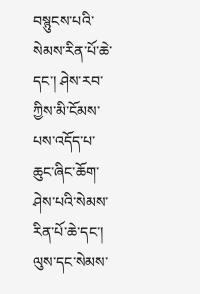བསྙུངས་པའི་སེམས་རིན་པོ་ཆེ་དང་། ཤེས་རབ་ཀྱིས་མི་ངོམས་པས་འདོད་པ་ཆུང་ཞིང་ཆོག་ཤེས་པའི་སེམས་རིན་པོ་ཆེ་དང་། ལུས་དང་སེམས་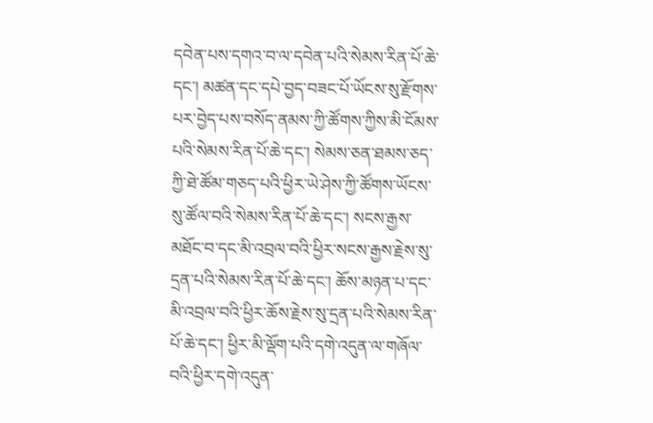དབེན་པས་དགའ་བ་ལ་དབེན་པའི་སེམས་རིན་པོ་ཆེ་དང་། མཚན་དང་དཔེ་བྱད་བཟང་པོ་ཡོངས་སུ་རྫོགས་པར་བྱེད་པས་བསོད་ནམས་ཀྱི་ཚོགས་ཀྱིས་མི་ངོམས་པའི་སེམས་རིན་པོ་ཆེ་དང་། སེམས་ཅན་ཐམས་ཅད་ཀྱི་ཐེ་ཚོམ་གཅད་པའི་ཕྱིར་ཡེ་ཤེས་ཀྱི་ཚོགས་ཡོངས་སུ་ཚོལ་བའི་སེམས་རིན་པོ་ཆེ་དང་། སངས་རྒྱས་མཐོང་བ་དང་མི་འབྲལ་བའི་ཕྱིར་སངས་རྒྱས་རྗེས་སུ་དྲན་པའི་སེམས་རིན་པོ་ཆེ་དང་། ཆོས་མཉན་པ་དང་མི་འབྲལ་བའི་ཕྱིར་ཆོས་རྗེས་སུ་དྲན་པའི་སེམས་རིན་པོ་ཆེ་དང་། ཕྱིར་མི་ལྡོག་པའི་དགེ་འདུན་ལ་གཞོལ་བའི་ཕྱིར་དགེ་འདུན་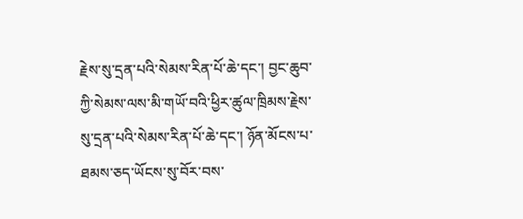རྗེས་སུ་དྲན་པའི་སེམས་རིན་པོ་ཆེ་དང་། བྱང་ཆུབ་ཀྱི་སེམས་ལས་མི་གཡོ་བའི་ཕྱིར་ཚུལ་ཁྲིམས་རྗེས་སུ་དྲན་པའི་སེམས་རིན་པོ་ཆེ་དང་། ཉོན་མོངས་པ་ཐམས་ཅད་ཡོངས་སུ་བོར་བས་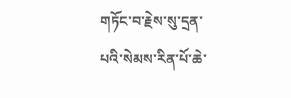གཏོང་བ་རྗེས་སུ་དྲན་པའི་སེམས་རིན་པོ་ཆེ་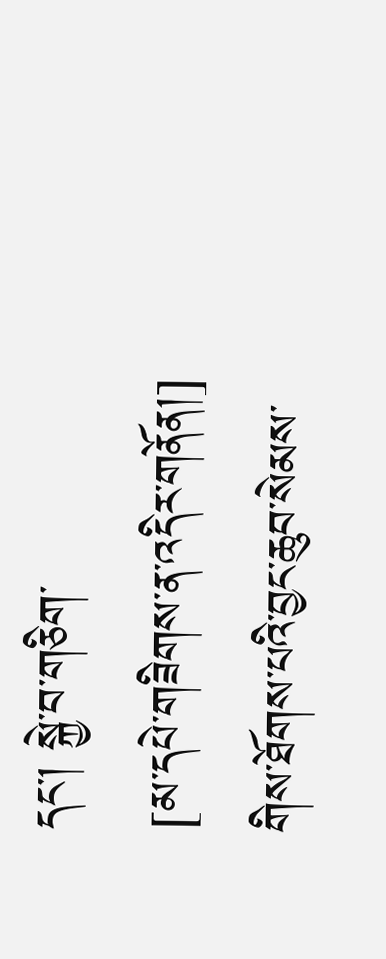དང་། སྐྱེ་བ་གཅིག་
[མ་དཔེ་གཟིགས་ན་འདིར་གནོན།]
གིས་ཐོགས་པའི་བྱང་ཆུབ་སེམས་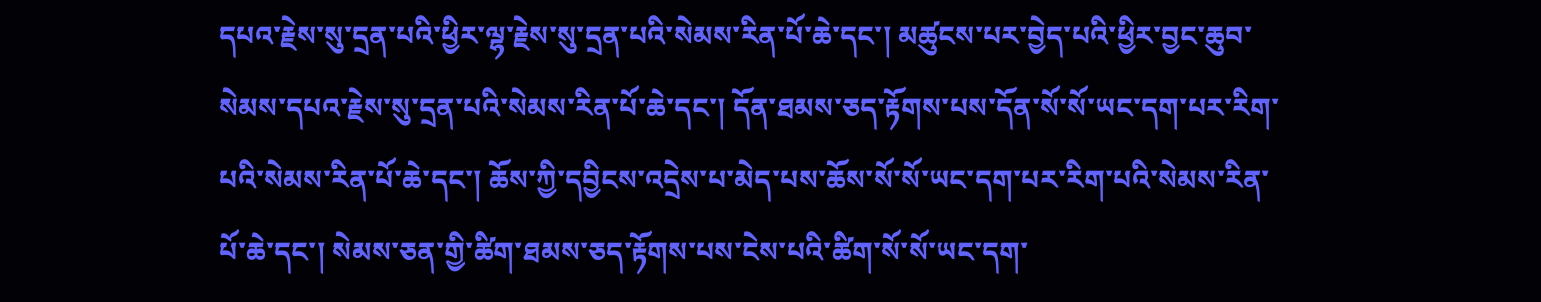དཔའ་རྗེས་སུ་དྲན་པའི་ཕྱིར་ལྷ་རྗེས་སུ་དྲན་པའི་སེམས་རིན་པོ་ཆེ་དང་། མཚུངས་པར་བྱེད་པའི་ཕྱིར་བྱང་ཆུབ་སེམས་དཔའ་རྗེས་སུ་དྲན་པའི་སེམས་རིན་པོ་ཆེ་དང་། དོན་ཐམས་ཅད་རྟོགས་པས་དོན་སོ་སོ་ཡང་དག་པར་རིག་པའི་སེམས་རིན་པོ་ཆེ་དང་། ཆོས་ཀྱི་དབྱིངས་འདྲེས་པ་མེད་པས་ཆོས་སོ་སོ་ཡང་དག་པར་རིག་པའི་སེམས་རིན་པོ་ཆེ་དང་། སེམས་ཅན་གྱི་ཚིག་ཐམས་ཅད་རྟོགས་པས་ངེས་པའི་ཚིག་སོ་སོ་ཡང་དག་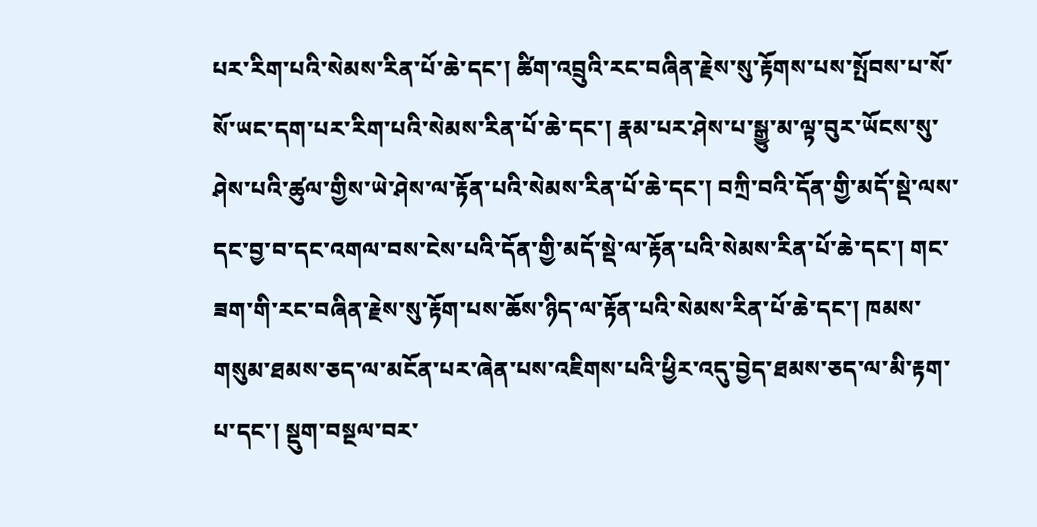པར་རིག་པའི་སེམས་རིན་པོ་ཆེ་དང་། ཚིག་འབྲུའི་རང་བཞིན་རྗེས་སུ་རྟོགས་པས་སྤོབས་པ་སོ་སོ་ཡང་དག་པར་རིག་པའི་སེམས་རིན་པོ་ཆེ་དང་། རྣམ་པར་ཤེས་པ་སྒྱུ་མ་ལྟ་བུར་ཡོངས་སུ་ཤེས་པའི་ཚུལ་གྱིས་ཡེ་ཤེས་ལ་རྟོན་པའི་སེམས་རིན་པོ་ཆེ་དང་། བཀྲི་བའི་དོན་གྱི་མདོ་སྡེ་ལས་དང་བྱ་བ་དང་འགལ་བས་ངེས་པའི་དོན་གྱི་མདོ་སྡེ་ལ་རྟོན་པའི་སེམས་རིན་པོ་ཆེ་དང་། གང་ཟག་གི་རང་བཞིན་རྗེས་སུ་རྟོག་པས་ཆོས་ཉིད་ལ་རྟོན་པའི་སེམས་རིན་པོ་ཆེ་དང་། ཁམས་གསུམ་ཐམས་ཅད་ལ་མངོན་པར་ཞེན་པས་འཇིགས་པའི་ཕྱིར་འདུ་བྱེད་ཐམས་ཅད་ལ་མི་རྟག་པ་དང་། སྡུག་བསྔལ་བར་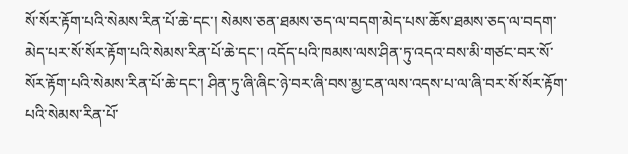སོ་སོར་རྟོག་པའི་སེམས་རིན་པོ་ཆེ་དང་། སེམས་ཅན་ཐམས་ཅད་ལ་བདག་མེད་པས་ཆོས་ཐམས་ཅད་ལ་བདག་མེད་པར་སོ་སོར་རྟོག་པའི་སེམས་རིན་པོ་ཆེ་དང་། འདོད་པའི་ཁམས་ལས་ཤིན་ཏུ་འདའ་བས་མི་གཙང་བར་སོ་སོར་རྟོག་པའི་སེམས་རིན་པོ་ཆེ་དང་། ཤིན་ཏུ་ཞི་ཞིང་ཉེ་བར་ཞི་བས་མྱ་ངན་ལས་འདས་པ་ལ་ཞི་བར་སོ་སོར་རྟོག་པའི་སེམས་རིན་པོ་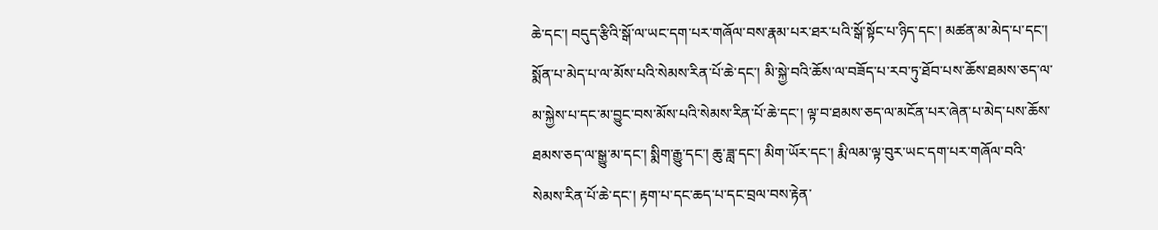ཆེ་དང་། བདུད་རྩིའི་སྒོ་ལ་ཡང་དག་པར་གཞོལ་བས་རྣམ་པར་ཐར་པའི་སྒོ་སྟོང་པ་ཉིད་དང་། མཚན་མ་མེད་པ་དང་། སྨོན་པ་མེད་པ་ལ་མོས་པའི་སེམས་རིན་པོ་ཆེ་དང་། མི་སྐྱེ་བའི་ཆོས་ལ་བཟོད་པ་རབ་ཏུ་ཐོབ་པས་ཆོས་ཐམས་ཅད་ལ་མ་སྐྱེས་པ་དང་མ་བྱུང་བས་མོས་པའི་སེམས་རིན་པོ་ཆེ་དང་། ལྟ་བ་ཐམས་ཅད་ལ་མངོན་པར་ཞེན་པ་མེད་པས་ཆོས་ཐམས་ཅད་ལ་སྒྱུ་མ་དང་། སྨིག་རྒྱུ་དང་། ཆུ་ཟླ་དང་། མིག་ཡོར་དང་། རྨི་ལམ་ལྟ་བུར་ཡང་དག་པར་གཞོལ་བའི་སེམས་རིན་པོ་ཆེ་དང་། རྟག་པ་དང་ཆད་པ་དང་བྲལ་བས་རྟེན་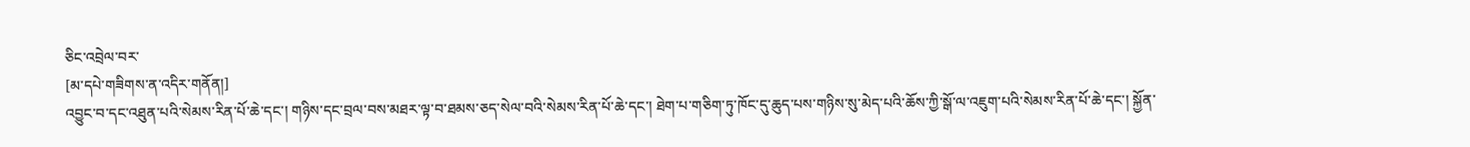ཅིང་འབྲེལ་བར་
[མ་དཔེ་གཟིགས་ན་འདིར་གནོན།]
འབྱུང་བ་དང་འཐུན་པའི་སེམས་རིན་པོ་ཆེ་དང་། གཉིས་དང་བྲལ་བས་མཐར་ལྟ་བ་ཐམས་ཅད་སེལ་བའི་སེམས་རིན་པོ་ཆེ་དང་། ཐེག་པ་གཅིག་ཏུ་ཁོང་དུ་ཆུད་པས་གཉིས་སུ་མེད་པའི་ཆོས་ཀྱི་སྒོ་ལ་འཇུག་པའི་སེམས་རིན་པོ་ཆེ་དང་། སྐྱོན་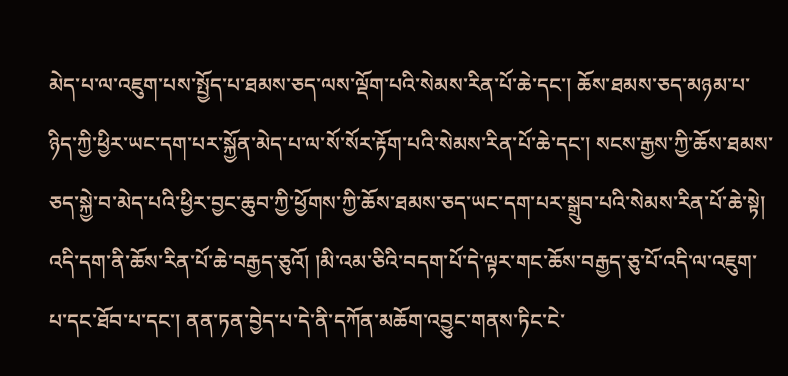མེད་པ་ལ་འཇུག་པས་སྤྱོད་པ་ཐམས་ཅད་ལས་ལྡོག་པའི་སེམས་རིན་པོ་ཆེ་དང་། ཆོས་ཐམས་ཅད་མཉམ་པ་ཉིད་ཀྱི་ཕྱིར་ཡང་དག་པར་སྐྱོན་མེད་པ་ལ་སོ་སོར་རྟོག་པའི་སེམས་རིན་པོ་ཆེ་དང་། སངས་རྒྱས་ཀྱི་ཆོས་ཐམས་ཅད་སྐྱེ་བ་མེད་པའི་ཕྱིར་བྱང་ཆུབ་ཀྱི་ཕྱོགས་ཀྱི་ཆོས་ཐམས་ཅད་ཡང་དག་པར་སྒྲུབ་པའི་སེམས་རིན་པོ་ཆེ་སྟེ། འདི་དག་ནི་ཆོས་རིན་པོ་ཆེ་བརྒྱད་ཅུའོ། །མི་འམ་ཅིའི་བདག་པོ་དེ་ལྟར་གང་ཆོས་བརྒྱད་ཅུ་པོ་འདི་ལ་འཇུག་པ་དང་ཐོབ་པ་དང་། ནན་ཏན་བྱེད་པ་དེ་ནི་དཀོན་མཆོག་འབྱུང་གནས་ཏིང་ངེ་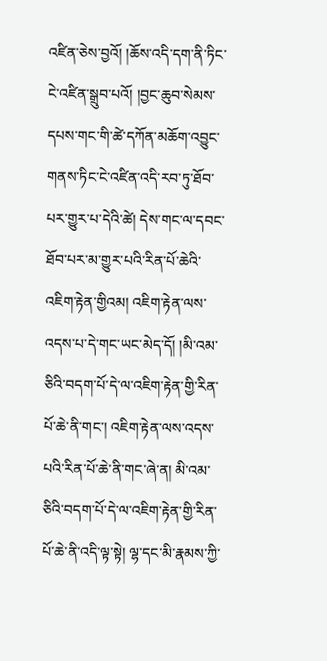འཛིན་ཅེས་བྱའོ། །ཆོས་འདི་དག་ནི་ཏིང་ངེ་འཛིན་སྒྲུབ་པའོ། །བྱང་ཆུབ་སེམས་དཔས་གང་གི་ཚེ་དཀོན་མཆོག་འབྱུང་གནས་ཏིང་ངེ་འཛིན་འདི་རབ་ཏུ་ཐོབ་པར་གྱུར་པ་དེའི་ཚེ། དེས་གང་ལ་དབང་ཐོབ་པར་མ་གྱུར་པའི་རིན་པོ་ཆེའི་འཇིག་རྟེན་གྱིའམ། འཇིག་རྟེན་ལས་འདས་པ་དེ་གང་ཡང་མེད་དོ། །མི་འམ་ཅིའི་བདག་པོ་དེ་ལ་འཇིག་རྟེན་གྱི་རིན་པོ་ཆེ་ནི་གང་། འཇིག་རྟེན་ལས་འདས་པའི་རིན་པོ་ཆེ་ནི་གང་ཞེ་ན། མི་འམ་ཅིའི་བདག་པོ་དེ་ལ་འཇིག་རྟེན་གྱི་རིན་པོ་ཆེ་ནི་འདི་ལྟ་སྟེ། ལྷ་དང་མི་རྣམས་ཀྱི་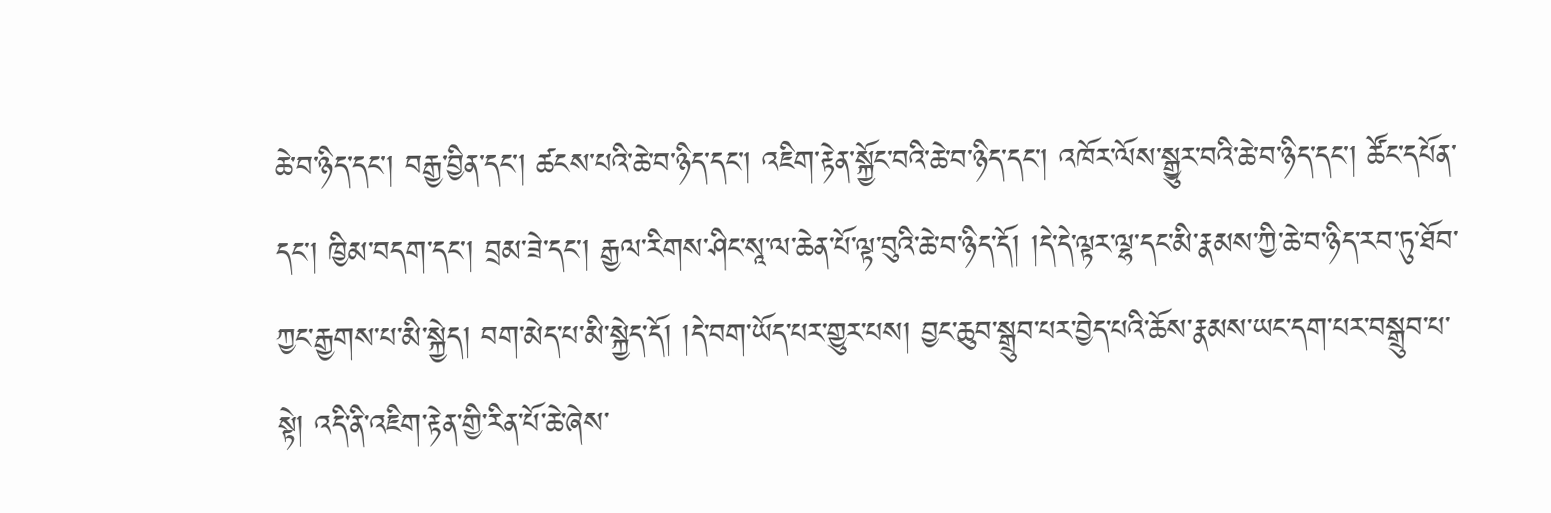ཆེ་བ་ཉིད་དང་། བརྒྱ་བྱིན་དང་། ཚངས་པའི་ཆེ་བ་ཉིད་དང་། འཇིག་རྟེན་སྐྱོང་བའི་ཆེ་བ་ཉིད་དང་། འཁོར་ལོས་སྒྱུར་བའི་ཆེ་བ་ཉིད་དང་། ཚོང་དཔོན་དང་། ཁྱིམ་བདག་དང་། བྲམ་ཟེ་དང་། རྒྱལ་རིགས་ཤིང་སཱ་ལ་ཆེན་པོ་ལྟ་བུའི་ཆེ་བ་ཉིད་དོ། །དེ་དེ་ལྟར་ལྷ་དང་མི་རྣམས་ཀྱི་ཆེ་བ་ཉིད་རབ་ཏུ་ཐོབ་ཀྱང་རྒྱགས་པ་མི་སྐྱེད། བག་མེད་པ་མི་སྐྱེད་དོ། །དེ་བག་ཡོད་པར་གྱུར་པས། བྱང་ཆུབ་སྒྲུབ་པར་བྱེད་པའི་ཆོས་རྣམས་ཡང་དག་པར་བསྒྲུབ་པ་སྟེ། འདི་ནི་འཇིག་རྟེན་གྱི་རིན་པོ་ཆེ་ཞེས་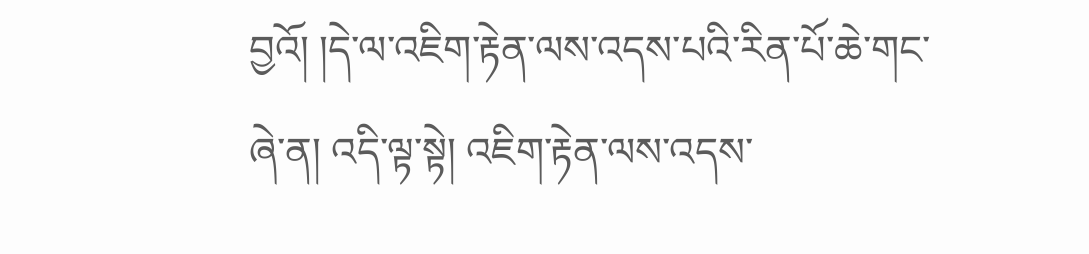བྱའོ། །དེ་ལ་འཇིག་རྟེན་ལས་འདས་པའི་རིན་པོ་ཆེ་གང་ཞེ་ན། འདི་ལྟ་སྟེ། འཇིག་རྟེན་ལས་འདས་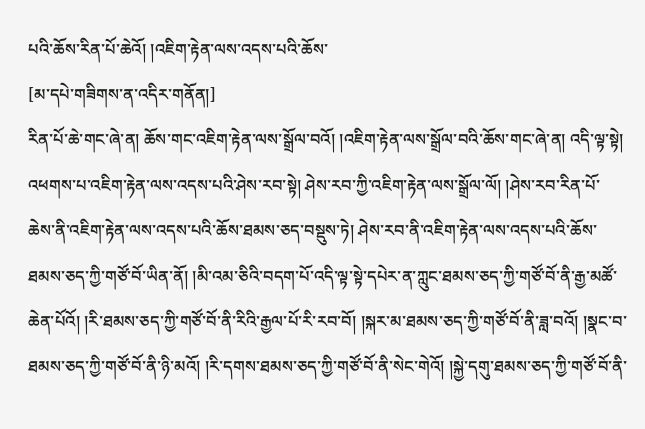པའི་ཆོས་རིན་པོ་ཆེའོ། །འཇིག་རྟེན་ལས་འདས་པའི་ཆོས་
[མ་དཔེ་གཟིགས་ན་འདིར་གནོན།]
རིན་པོ་ཆེ་གང་ཞེ་ན། ཆོས་གང་འཇིག་རྟེན་ལས་སྒྲོལ་བའོ། །འཇིག་རྟེན་ལས་སྒྲོལ་བའི་ཆོས་གང་ཞེ་ན། འདི་ལྟ་སྟེ། འཕགས་པ་འཇིག་རྟེན་ལས་འདས་པའི་ཤེས་རབ་སྟེ། ཤེས་རབ་ཀྱི་འཇིག་རྟེན་ལས་སྒྲོལ་ལོ། །ཤེས་རབ་རིན་པོ་ཆེས་ནི་འཇིག་རྟེན་ལས་འདས་པའི་ཆོས་ཐམས་ཅད་བསྡུས་ཏེ། ཤེས་རབ་ནི་འཇིག་རྟེན་ལས་འདས་པའི་ཆོས་ཐམས་ཅད་ཀྱི་གཙོ་བོ་ཡིན་ནོ། །མི་འམ་ཅིའི་བདག་པོ་འདི་ལྟ་སྟེ་དཔེར་ན་ཀླུང་ཐམས་ཅད་ཀྱི་གཙོ་བོ་ནི་རྒྱ་མཚོ་ཆེན་པོའོ། །རི་ཐམས་ཅད་ཀྱི་གཙོ་བོ་ནི་རིའི་རྒྱལ་པོ་རི་རབ་བོ། །སྐར་མ་ཐམས་ཅད་ཀྱི་གཙོ་བོ་ནི་ཟླ་བའོ། །སྣང་བ་ཐམས་ཅད་ཀྱི་གཙོ་བོ་ནི་ཉི་མའོ། །རི་དགས་ཐམས་ཅད་ཀྱི་གཙོ་བོ་ནི་སེང་གེའོ། །སྐྱེ་དགུ་ཐམས་ཅད་ཀྱི་གཙོ་བོ་ནི་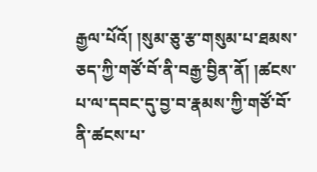རྒྱལ་པོའོ། །སུམ་ཅུ་རྩ་གསུམ་པ་ཐམས་ཅད་ཀྱི་གཙོ་བོ་ནི་བརྒྱ་བྱིན་ནོ། །ཚངས་པ་ལ་དབང་དུ་བྱ་བ་རྣམས་ཀྱི་གཙོ་བོ་ནི་ཚངས་པ་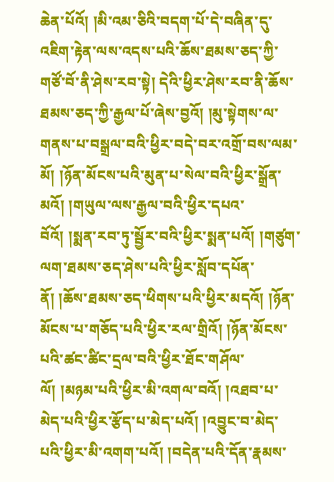ཆེན་པོའོ། །མི་འམ་ཅིའི་བདག་པོ་དེ་བཞིན་དུ་འཇིག་རྟེན་ལས་འདས་པའི་ཆོས་ཐམས་ཅད་ཀྱི་གཙོ་བོ་ནི་ཤེས་རབ་སྟེ། དེའི་ཕྱིར་ཤེས་རབ་ནི་ཆོས་ཐམས་ཅད་ཀྱི་རྒྱལ་པོ་ཞེས་བྱའོ། །མུ་སྟེགས་ལ་གནས་པ་བསྒྲལ་བའི་ཕྱིར་བདེ་བར་འགྲོ་བས་ལམ་མོ། །ཉོན་མོངས་པའི་མུན་པ་སེལ་བའི་ཕྱིར་སྒྲོན་མའོ། །གཡུལ་ལས་རྒྱལ་བའི་ཕྱིར་དཔའ་བོའོ། །སྨན་རབ་ཏུ་སྦྱོར་བའི་ཕྱིར་སྨན་པའོ། །གཙུག་ལག་ཐམས་ཅད་ཤེས་པའི་ཕྱིར་སློབ་དཔོན་ནོ། །ཆོས་ཐམས་ཅད་ཕིགས་པའི་ཕྱིར་མདའོ། །ཉོན་མོངས་པ་གཅོད་པའི་ཕྱིར་རལ་གྲིའོ། །ཉོན་མོངས་པའི་ཚང་ཚིང་དྲལ་བའི་ཕྱིར་ཐོང་གཤོལ་ལོ། །མཉམ་པའི་ཕྱིར་མི་འགལ་བའོ། །འཐབ་པ་མེད་པའི་ཕྱིར་རྩོད་པ་མེད་པའོ། །འབྱུང་བ་མེད་པའི་ཕྱིར་མི་འགག་པའོ། །བདེན་པའི་དོན་རྣམས་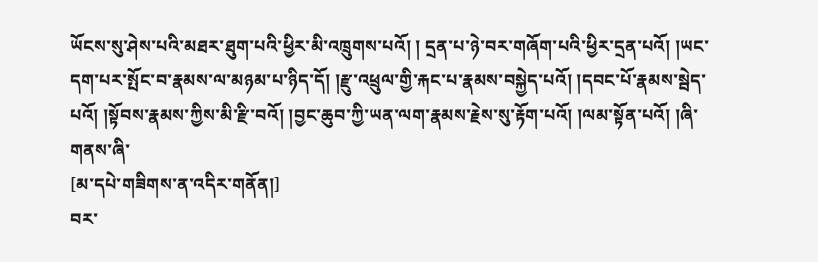ཡོངས་སུ་ཤེས་པའི་མཐར་ཐུག་པའི་ཕྱིར་མི་འཁྲུགས་པའོ། ། དྲན་པ་ཉེ་བར་གཞོག་པའི་ཕྱིར་དྲན་པའོ། །ཡང་དག་པར་སྤོང་བ་རྣམས་ལ་མཉམ་པ་ཉིད་དོ། །རྫུ་འཕྲུལ་གྱི་རྐང་པ་རྣམས་བསྐྱེད་པའོ། །དབང་པོ་རྣམས་སྦེད་པའོ། །སྟོབས་རྣམས་ཀྱིས་མི་རྫི་བའོ། །བྱང་ཆུབ་ཀྱི་ཡན་ལག་རྣམས་རྗེས་སུ་རྟོག་པའོ། །ལམ་སྟོན་པའོ། །ཞི་གནས་ཞི་
[མ་དཔེ་གཟིགས་ན་འདིར་གནོན།]
བར་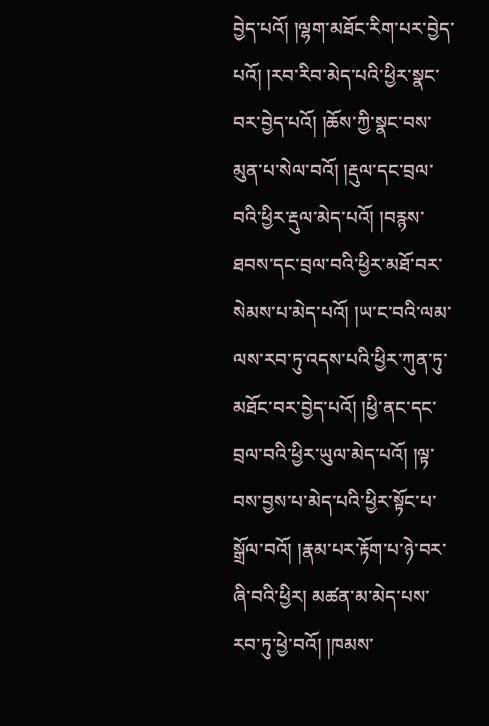བྱེད་པའོ། །ལྷག་མཐོང་རིག་པར་བྱེད་པའོ། །རབ་རིབ་མེད་པའི་ཕྱིར་སྣང་བར་བྱེད་པའོ། །ཆོས་ཀྱི་སྣང་བས་མུན་པ་སེལ་བའོ། །རྡུལ་དང་བྲལ་བའི་ཕྱིར་རྡུལ་མེད་པའོ། །བརྙས་ཐབས་དང་བྲལ་བའི་ཕྱིར་མཐོ་བར་སེམས་པ་མེད་པའོ། །ཡ་ང་བའི་ལམ་ལས་རབ་ཏུ་འདས་པའི་ཕྱིར་ཀུན་ཏུ་མཐོང་བར་བྱེད་པའོ། །ཕྱི་ནང་དང་བྲལ་བའི་ཕྱིར་ཡུལ་མེད་པའོ། །ལྟ་བས་བྱས་པ་མེད་པའི་ཕྱིར་སྟོང་པ་སྒྲོལ་བའོ། །རྣམ་པར་རྟོག་པ་ཉེ་བར་ཞི་བའི་ཕྱིར། མཚན་མ་མེད་པས་རབ་ཏུ་ཕྱེ་བའོ། །ཁམས་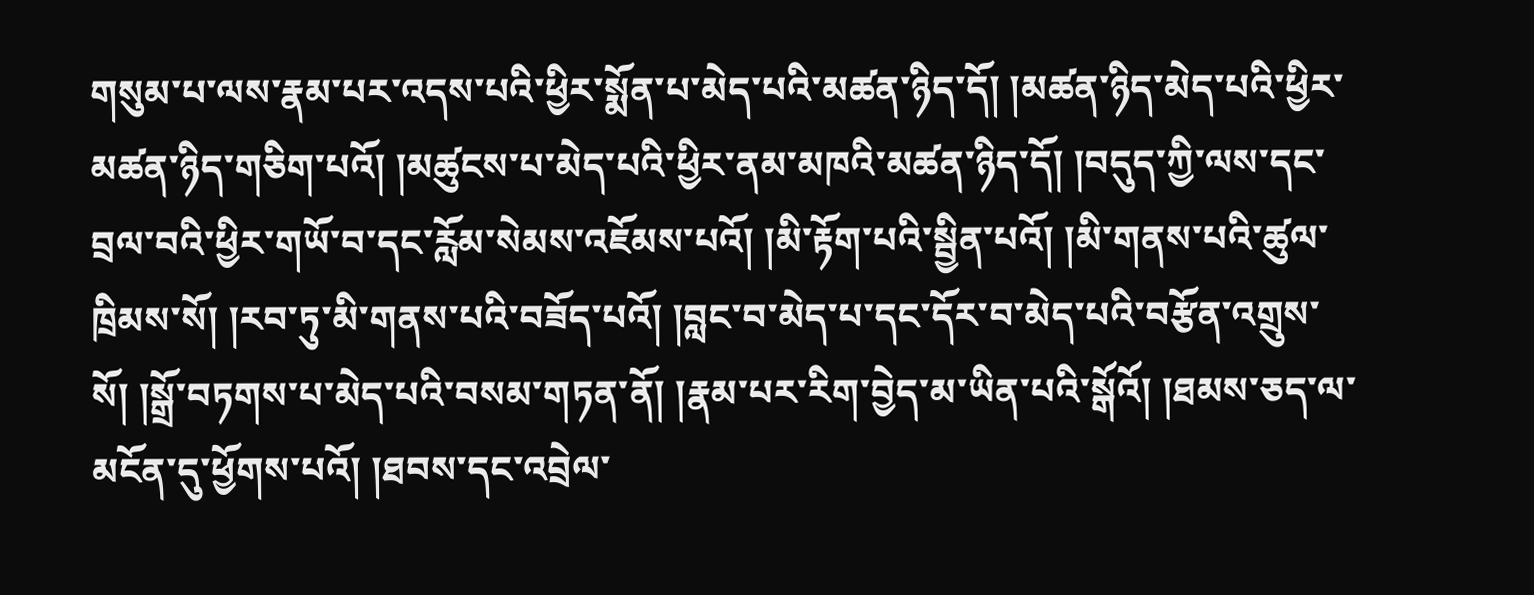གསུམ་པ་ལས་རྣམ་པར་འདས་པའི་ཕྱིར་སྨོན་པ་མེད་པའི་མཚན་ཉིད་དོ། །མཚན་ཉིད་མེད་པའི་ཕྱིར་མཚན་ཉིད་གཅིག་པའོ། །མཚུངས་པ་མེད་པའི་ཕྱིར་ནམ་མཁའི་མཚན་ཉིད་དོ། །བདུད་ཀྱི་ལས་དང་བྲལ་བའི་ཕྱིར་གཡོ་བ་དང་རློམ་སེམས་འཇོམས་པའོ། །མི་རྟོག་པའི་སྦྱིན་པའོ། །མི་གནས་པའི་ཚུལ་ཁྲིམས་སོ། །རབ་ཏུ་མི་གནས་པའི་བཟོད་པའོ། །བླང་བ་མེད་པ་དང་དོར་བ་མེད་པའི་བརྩོན་འགྲུས་སོ། །སྒྲོ་བཏགས་པ་མེད་པའི་བསམ་གཏན་ནོ། །རྣམ་པར་རིག་བྱེད་མ་ཡིན་པའི་སྒོའོ། །ཐམས་ཅད་ལ་མངོན་དུ་ཕྱོགས་པའོ། །ཐབས་དང་འབྲེལ་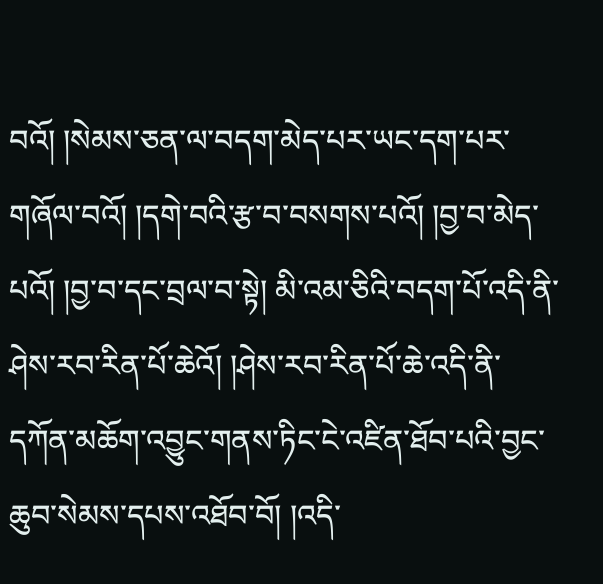བའོ། །སེམས་ཅན་ལ་བདག་མེད་པར་ཡང་དག་པར་གཞོལ་བའོ། །དགེ་བའི་རྩ་བ་བསགས་པའོ། །བྱ་བ་མེད་པའོ། །བྱ་བ་དང་བྲལ་བ་སྟེ། མི་འམ་ཅིའི་བདག་པོ་འདི་ནི་ཤེས་རབ་རིན་པོ་ཆེའོ། །ཤེས་རབ་རིན་པོ་ཆེ་འདི་ནི་དཀོན་མཆོག་འབྱུང་གནས་ཏིང་ངེ་འཛིན་ཐོབ་པའི་བྱང་ཆུབ་སེམས་དཔས་འཐོབ་བོ། །འདི་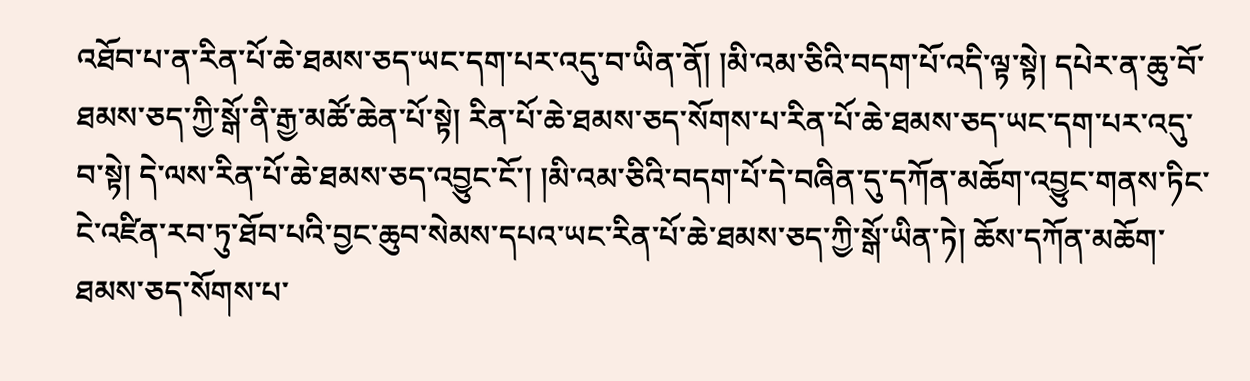འཐོབ་པ་ན་རིན་པོ་ཆེ་ཐམས་ཅད་ཡང་དག་པར་འདུ་བ་ཡིན་ནོ། །མི་འམ་ཅིའི་བདག་པོ་འདི་ལྟ་སྟེ། དཔེར་ན་ཆུ་བོ་ཐམས་ཅད་ཀྱི་སྒོ་ནི་རྒྱ་མཚོ་ཆེན་པོ་སྟེ། རིན་པོ་ཆེ་ཐམས་ཅད་སོགས་པ་རིན་པོ་ཆེ་ཐམས་ཅད་ཡང་དག་པར་འདུ་བ་སྟེ། དེ་ལས་རིན་པོ་ཆེ་ཐམས་ཅད་འབྱུང་ངོ་། །མི་འམ་ཅིའི་བདག་པོ་དེ་བཞིན་དུ་དཀོན་མཆོག་འབྱུང་གནས་ཏིང་ངེ་འཛིན་རབ་ཏུ་ཐོབ་པའི་བྱང་ཆུབ་སེམས་དཔའ་ཡང་རིན་པོ་ཆེ་ཐམས་ཅད་ཀྱི་སྒོ་ཡིན་ཏེ། ཆོས་དཀོན་མཆོག་ཐམས་ཅད་སོགས་པ་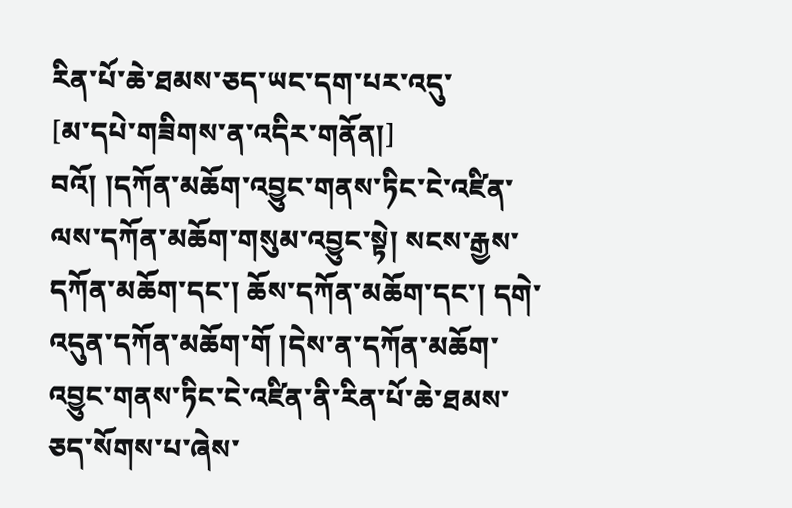རིན་པོ་ཆེ་ཐམས་ཅད་ཡང་དག་པར་འདུ་
[མ་དཔེ་གཟིགས་ན་འདིར་གནོན།]
བའོ། །དཀོན་མཆོག་འབྱུང་གནས་ཏིང་ངེ་འཛིན་ལས་དཀོན་མཆོག་གསུམ་འབྱུང་སྟེ། སངས་རྒྱས་དཀོན་མཆོག་དང་། ཆོས་དཀོན་མཆོག་དང་། དགེ་འདུན་དཀོན་མཆོག་གོ །དེས་ན་དཀོན་མཆོག་འབྱུང་གནས་ཏིང་ངེ་འཛིན་ནི་རིན་པོ་ཆེ་ཐམས་ཅད་སོགས་པ་ཞེས་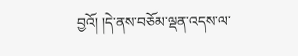བྱའོ། །དེ་ནས་བཅོམ་ལྡན་འདས་ལ་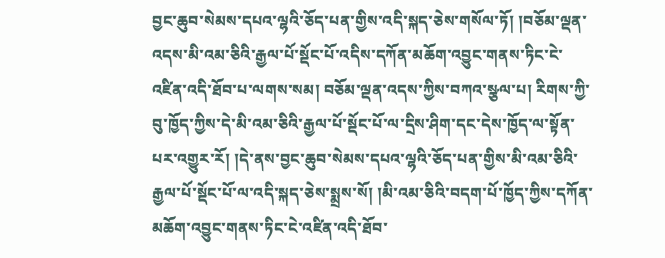བྱང་ཆུབ་སེམས་དཔའ་ལྷའི་ཅོད་པན་གྱིས་འདི་སྐད་ཅེས་གསོལ་ཏོ། །བཅོམ་ལྡན་འདས་མི་འམ་ཅིའི་རྒྱལ་པོ་སྡོང་པོ་འདིས་དཀོན་མཆོག་འབྱུང་གནས་ཏིང་ངེ་འཛིན་འདི་ཐོབ་པ་ལགས་སམ། བཅོམ་ལྡན་འདས་ཀྱིས་བཀའ་སྩལ་པ། རིགས་ཀྱི་བུ་ཁྱོད་ཀྱིས་དེ་མི་འམ་ཅིའི་རྒྱལ་པོ་སྡོང་པོ་ལ་དྲིས་ཤིག་དང་དེས་ཁྱོད་ལ་སྟོན་པར་འགྱུར་རོ། །དེ་ནས་བྱང་ཆུབ་སེམས་དཔའ་ལྷའི་ཅོད་པན་གྱིས་མི་འམ་ཅིའི་རྒྱལ་པོ་སྡོང་པོ་ལ་འདི་སྐད་ཅེས་སྨྲས་སོ། །མི་འམ་ཅིའི་བདག་པོ་ཁྱོད་ཀྱིས་དཀོན་མཆོག་འབྱུང་གནས་ཏིང་ངེ་འཛིན་འདི་ཐོབ་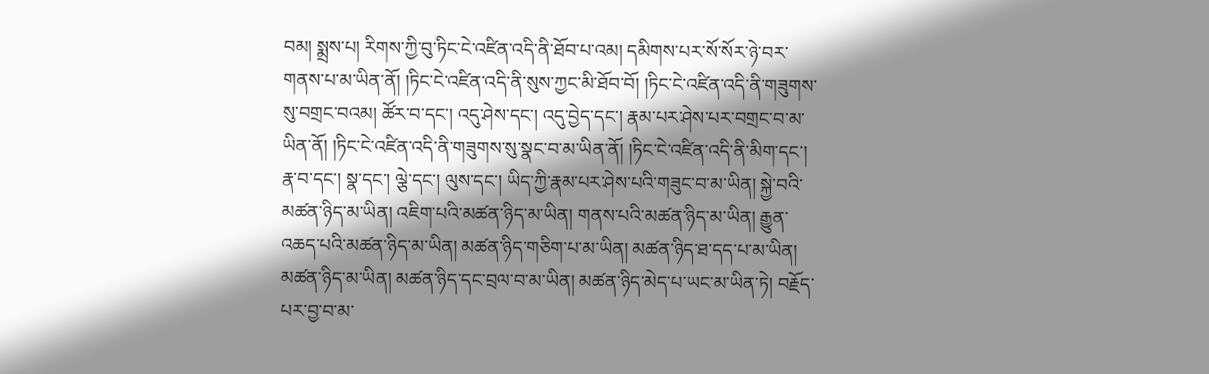བམ། སྨྲས་པ། རིགས་ཀྱི་བུ་ཏིང་ངེ་འཛིན་འདི་ནི་ཐོབ་པ་འམ། དམིགས་པར་སོ་སོར་ཉེ་བར་གནས་པ་མ་ཡིན་ནོ། །ཏིང་ངེ་འཛིན་འདི་ནི་སུས་ཀྱང་མི་ཐོབ་བོ། །ཏིང་ངེ་འཛིན་འདི་ནི་གཟུགས་སུ་བགྲང་བའམ། ཚོར་བ་དང་། འདུ་ཤེས་དང་། འདུ་བྱེད་དང་། རྣམ་པར་ཤེས་པར་བགྲང་བ་མ་ཡིན་ནོ། །ཏིང་ངེ་འཛིན་འདི་ནི་གཟུགས་སུ་སྣང་བ་མ་ཡིན་ནོ། །ཏིང་ངེ་འཛིན་འདི་ནི་མིག་དང་། རྣ་བ་དང་། སྣ་དང་། ལྕེ་དང་། ལུས་དང་། ཡིད་ཀྱི་རྣམ་པར་ཤེས་པའི་གཟུང་བ་མ་ཡིན། སྐྱེ་བའི་མཚན་ཉིད་མ་ཡིན། འཇིག་པའི་མཚན་ཉིད་མ་ཡིན། གནས་པའི་མཚན་ཉིད་མ་ཡིན། རྒྱུན་འཆད་པའི་མཚན་ཉིད་མ་ཡིན། མཚན་ཉིད་གཅིག་པ་མ་ཡིན། མཚན་ཉིད་ཐ་དད་པ་མ་ཡིན། མཚན་ཉིད་མ་ཡིན། མཚན་ཉིད་དང་བྲལ་བ་མ་ཡིན། མཚན་ཉིད་མེད་པ་ཡང་མ་ཡིན་ཏེ། བརྗོད་པར་བྱ་བ་མ་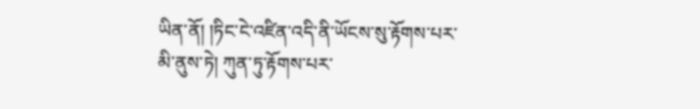ཡིན་ནོ། །ཏིང་ངེ་འཛིན་འདི་ནི་ཡོངས་སུ་རྟོགས་པར་མི་ནུས་ཏེ། ཀུན་ཏུ་རྟོགས་པར་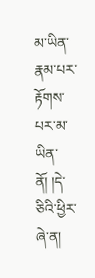མ་ཡིན་རྣམ་པར་རྟོགས་པར་མ་ཡིན་ནོ། །དེ་ཅིའི་ཕྱིར་ཞེ་ན།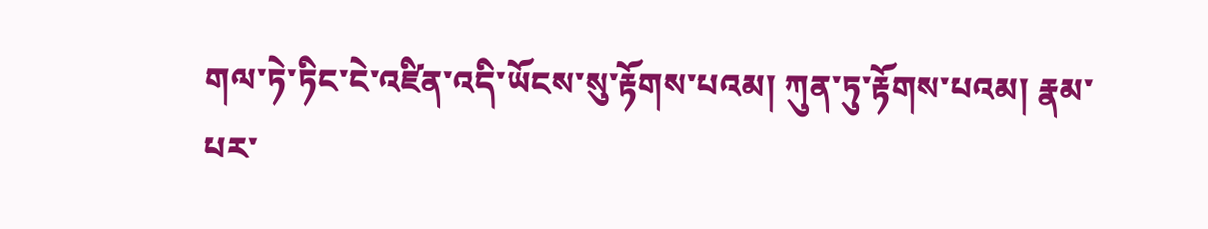གལ་ཏེ་ཏིང་ངེ་འཛིན་འདི་ཡོངས་སུ་རྟོགས་པའམ། ཀུན་ཏུ་རྟོགས་པའམ། རྣམ་པར་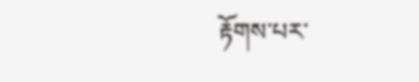རྟོགས་པར་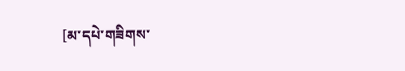[མ་དཔེ་གཟིགས་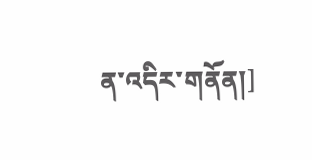ན་འདིར་གནོན།]